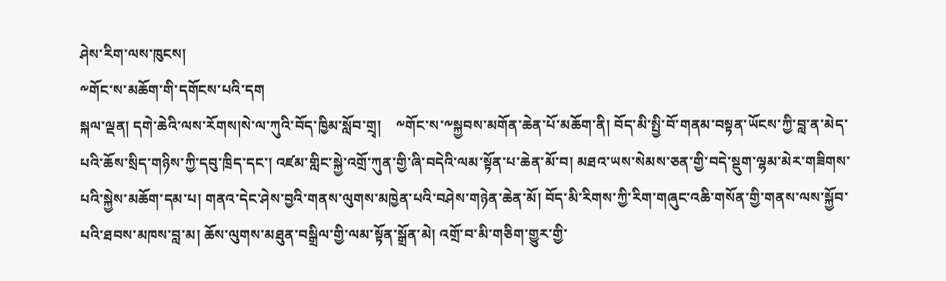ཤེས་རིག་ལས་ཁུངས།
༸གོང་ས་མཆོག་གི་དགོངས་པའི་དག
སྐལ་ལྡན། དགེ་ཆེའི་ལས་རོགས།སེ་ལ་ཀུའི་བོད་ཁྱིམ་སློབ་གྲྭ།    ༸གོང་ས་༸སྐྱབས་མགོན་ཆེན་པོ་མཆོག་ནི། བོད་མི་སྤྱི་བོ་གནམ་བསྟན་ཡོངས་ཀྱི་བླ་ན་མེད་པའི་ཆོས་སྲིད་གཉིས་ཀྱི་དབུ་ཁྲིད་དང་། འཛམ་གླིང་སྐྱེ་འགྲོ་ཀུན་གྱི་ཞི་བདེའི་ལམ་སྟོན་པ་ཆེན་མོ་བ། མཐའ་ཡས་སེམས་ཅན་གྱི་བདེ་སྡུག་ལྷམ་མེར་གཟིགས་པའི་སྐྱེས་མཆོག་དམ་པ། གནའ་དེང་ཤེས་བྱའི་གནས་ལུགས་མཁྱེན་པའི་བཤེས་གཉེན་ཆེན་མོ། བོད་མི་རིགས་ཀྱི་རིག་གཞུང་འཆི་གསོན་གྱི་གནས་ལས་སྐྱོབ་པའི་ཐབས་མཁས་བླ་མ། ཆོས་ལུགས་མཐུན་བསྒྲིལ་གྱི་ལམ་སྟོན་སྒྲོན་མེ། འགྲོ་བ་མི་གཅིག་གྱུར་གྱི་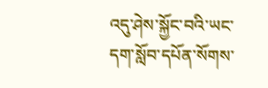འདུ་ཤེས་སྐྱོང་བའི་ཡང་དག་སློབ་དཔོན་སོགས་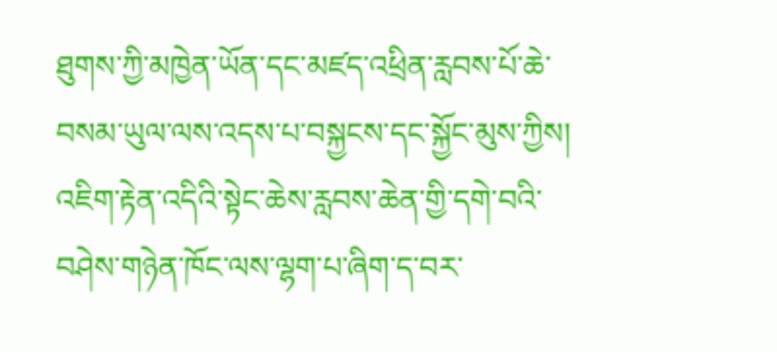ཐུགས་ཀྱི་མཁྱེན་ཡོན་དང་མཛད་འཕྲིན་རླབས་པོ་ཆེ་བསམ་ཡུལ་ལས་འདས་པ་བསྐྱངས་དང་སྐྱོང་མུས་ཀྱིས། འཇིག་རྟེན་འདིའི་སྟེང་ཆེས་རླབས་ཆེན་གྱི་དགེ་བའི་བཤེས་གཉེན་ཁོང་ལས་ལྷག་པ་ཞིག་ད་བར་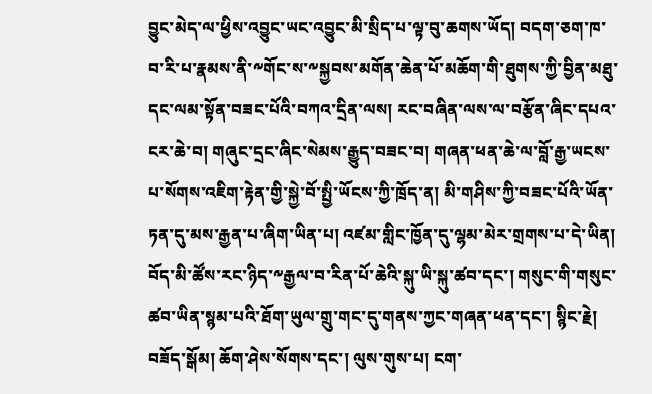བྱུང་མེད་ལ་ཕྱིས་འབྱུང་ཡང་འབྱུང་མི་སྲིད་པ་ལྟ་བུ་ཆགས་ཡོད། བདག་ཅག་ཁ་བ་རི་པ་རྣམས་ནི་༸གོང་ས་༸སྐྱབས་མགོན་ཆེན་པོ་མཆོག་གི་ཐུགས་ཀྱི་བྱིན་མཐུ་དང་ལམ་སྟོན་བཟང་པོའི་བཀའ་དྲིན་ལས། རང་བཞིན་ལས་ལ་བརྩོན་ཞིང་དཔའ་ངར་ཆེ་བ། གཞུང་དྲང་ཞིང་སེམས་རྒྱུད་བཟང་བ། གཞན་ཕན་ཆེ་ལ་བློ་རྒྱ་ཡངས་པ་སོགས་འཇིག་རྟེན་གྱི་སྐྱེ་བོ་སྤྱི་ཡོངས་ཀྱི་ཁྲོད་ན། མི་གཤིས་ཀྱི་བཟང་པོའི་ཡོན་ཏན་དུ་མས་རྒྱན་པ་ཞིག་ཡིན་པ། འཛམ་གླིང་ཁྱོན་དུ་ལྷམ་མེར་གྲགས་པ་དེ་ཡིན། བོད་མི་ཚོས་རང་ཉིད་༸རྒྱལ་བ་རིན་པོ་ཆེའི་སྐུ་ཡི་སྐུ་ཚབ་དང་། གསུང་གི་གསུང་ཚབ་ཡིན་སྙམ་པའི་ཐོག་ཡུལ་གྲུ་གང་དུ་གནས་ཀྱང་གཞན་ཕན་དང་། སྙིང་རྗེ། བཟོད་སྒོམ། ཆོག་ཤེས་སོགས་དང་། ལུས་གུས་པ། ངག་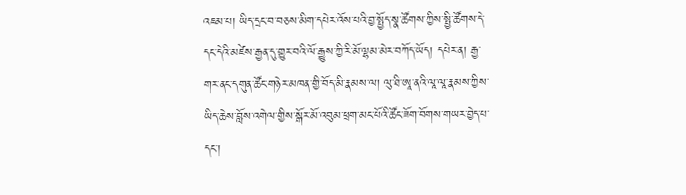འཇམ་པ། ཡིད་དྲང་བ་བཅས་མིག་དཔེར་འོས་པའི་བྱ་སྤྱོད་སྣ་ཚོགས་ཀྱིས་སྤྱི་ཚོགས་དེ་དང་དེའི་མཛེས་རྒྱན་དུ་གྱུར་བའི་ལོ་རྒྱུས་ཀྱི་རི་མོ་ལྷམ་མེར་བཀོད་ཡོད། དཔེར་ན། རྒྱ་གར་ནང་དགུན་ཚོང་གཉེར་མཁན་གྱི་བོད་མི་རྣམས་ལ། ལུ་ཐི་ཨཱ་ནའི་ལཱ་ལཱ་རྣམས་ཀྱིས་ཡིད་ཆེས་བློས་འགེལ་གྱིས་སྒོར་མོ་འབུམ་ཕྲག་མང་པོའི་ཚོང་ཟོག་བོགས་གཡར་བྱེད་པ་དང་།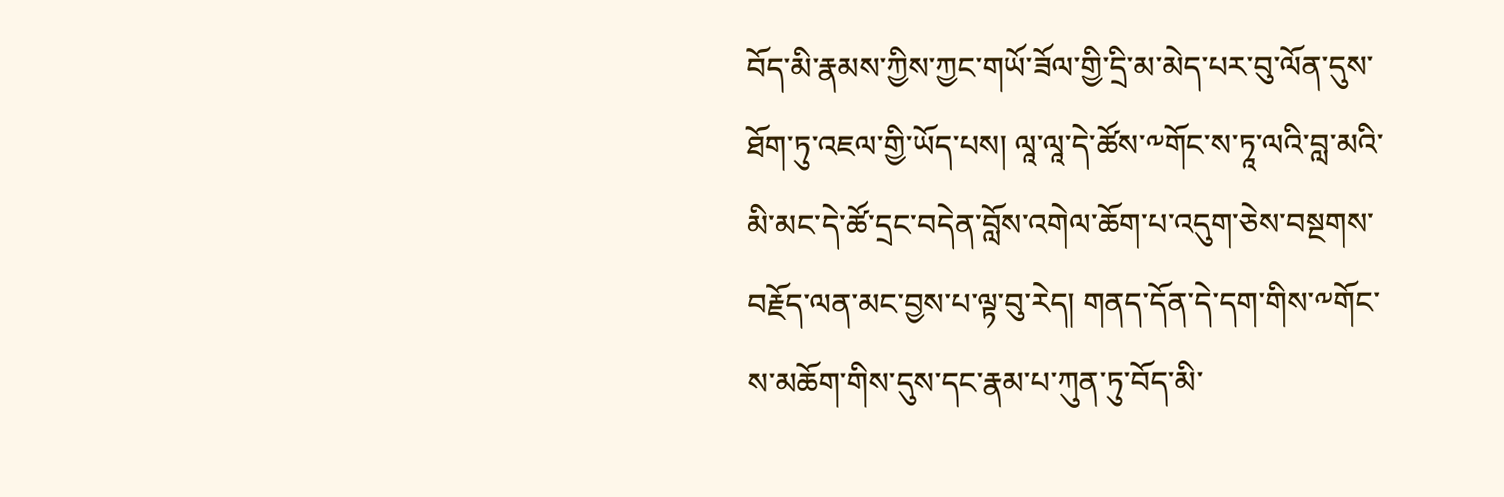བོད་མི་རྣམས་ཀྱིས་ཀྱང་གཡོ་ཟོལ་གྱི་དྲི་མ་མེད་པར་བུ་ལོན་དུས་ཐོག་ཏུ་འཇལ་གྱི་ཡོད་པས། ལཱ་ལཱ་དེ་ཚོས་༸གོང་ས་ཏཱ་ལའི་བླ་མའི་མི་མང་དེ་ཚོ་དྲང་བདེན་བློས་འགེལ་ཆོག་པ་འདུག་ཅེས་བསྔགས་བརྗོད་ལན་མང་བྱས་པ་ལྟ་བུ་རེད། གནད་དོན་དེ་དག་གིས་༸གོང་ས་མཆོག་གིས་དུས་དང་རྣམ་པ་ཀུན་ཏུ་བོད་མི་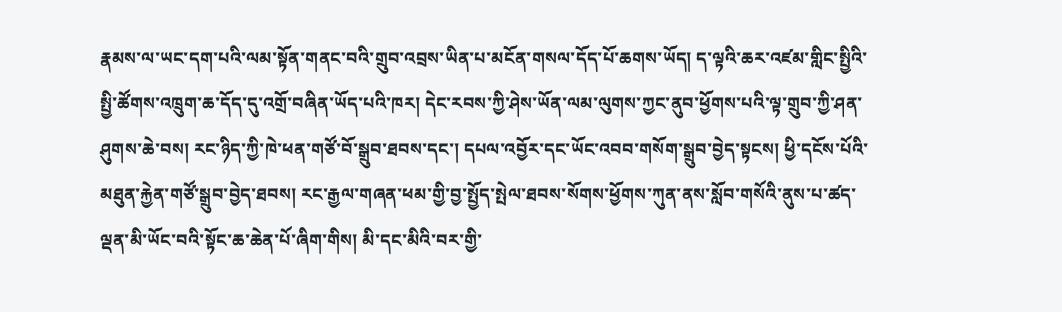རྣམས་ལ་ཡང་དག་པའི་ལམ་སྟོན་གནང་བའི་གྲུབ་འབྲས་ཡིན་པ་མངོན་གསལ་དོད་པོ་ཆགས་ཡོད། ད་ལྟའི་ཆར་འཛམ་གླིང་སྤྱིའི་སྤྱི་ཚོགས་འཁྲུག་ཆ་དོད་དུ་འགྲོ་བཞིན་ཡོད་པའི་ཁར། དེང་རབས་ཀྱི་ཤེས་ཡོན་ལམ་ལུགས་ཀྱང་ནུབ་ཕྱོགས་པའི་ལྟ་གྲུབ་ཀྱི་ཤན་ཤུགས་ཆེ་བས། རང་ཉིད་ཀྱི་ཁེ་ཕན་གཙོ་བོ་སྒྲུབ་ཐབས་དང་། དཔལ་འབྱོར་དང་ཡོང་འབབ་གསོག་སྒྲུབ་བྱེད་སྟངས། ཕྱི་དངོས་པོའི་མཐུན་རྐྱེན་གཙོ་སྒྲུབ་བྱེད་ཐབས། རང་རྒྱལ་གཞན་ཕམ་གྱི་བྱ་སྤྱོད་སྤེལ་ཐབས་སོགས་ཕྱོགས་ཀུན་ནས་སློབ་གསོའི་ནུས་པ་ཚད་ལྡན་མི་ཡོང་བའི་སྟོང་ཆ་ཆེན་པོ་ཞིག་གིས། མི་དང་མིའི་བར་གྱི་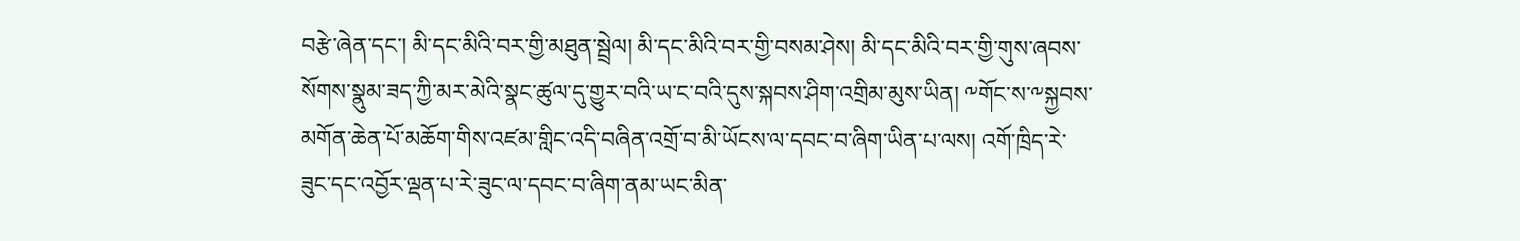བརྩེ་ཞེན་དང་། མི་དང་མིའི་བར་གྱི་མཐུན་སྦྲེལ། མི་དང་མིའི་བར་གྱི་བསམ་ཤེས། མི་དང་མིའི་བར་གྱི་གུས་ཞབས་སོགས་སྣུམ་ཟད་ཀྱི་མར་མེའི་སྣང་ཚུལ་དུ་གྱུར་བའི་ཡ་ང་བའི་དུས་སྐབས་ཤིག་འགྲིམ་མུས་ཡིན། ༸གོང་ས་༸སྐྱབས་མགོན་ཆེན་པོ་མཆོག་གིས་འཛམ་གླིང་འདི་བཞིན་འགྲོ་བ་མི་ཡོངས་ལ་དབང་བ་ཞིག་ཡིན་པ་ལས། འགོ་ཁྲིད་རེ་ཟུང་དང་འབྱོར་ལྡན་པ་རེ་ཟུང་ལ་དབང་བ་ཞིག་ནམ་ཡང་མིན་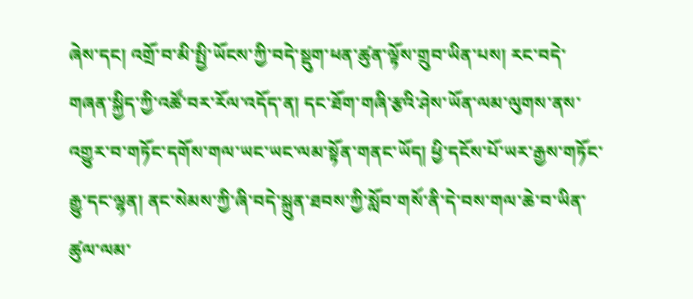ཞེས་དང། འགྲོ་བ་མི་སྤྱི་ཡོངས་ཀྱི་བདེ་སྡུག་ཕན་ཚུན་ལྟོས་གྲུབ་ཡིན་པས། རང་བདེ་གཞན་སྐྱིད་ཀྱི་འཚོ་བར་རོལ་འདོད་ན། དང་ཐོག་གཞི་རྩའི་ཤེས་ཡོན་ལམ་ལུགས་ནས་འགྱུར་བ་གཏོང་དགོས་གལ་ཡང་ཡང་ལམ་སྟོན་གནང་ཡོད། ཕྱི་དངོས་པོ་ཡར་རྒྱས་གཏོང་རྒྱུ་དང་ལྷན། ནང་སེམས་ཀྱི་ཞི་བདེ་སྐྲུན་ཐབས་ཀྱི་སློབ་གསོ་ནི་དེ་བས་གལ་ཆེ་བ་ཡིན་ཚུལ་ལམ་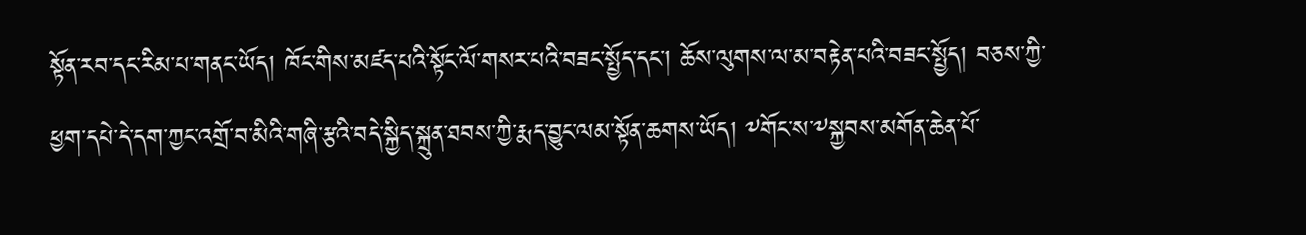སྟོན་རབ་དང་རིམ་པ་གནང་ཡོད། ཁོང་གིས་མཛད་པའི་སྟོང་ལོ་གསར་པའི་བཟང་སྤྱོད་དང་། ཆོས་ལུགས་ལ་མ་བརྟེན་པའི་བཟང་སྤྱོད། བཅས་ཀྱི་ཕྱག་དཔེ་དེ་དག་ཀྱང་འགྲོ་བ་མིའི་གཞི་རྩའི་བདེ་སྐྱིད་སྐྲུན་ཐབས་ཀྱི་རྨད་བྱུང་ལམ་སྟོན་ཆགས་ཡོད། ༸གོང་ས་༸སྐྱབས་མགོན་ཆེན་པོ་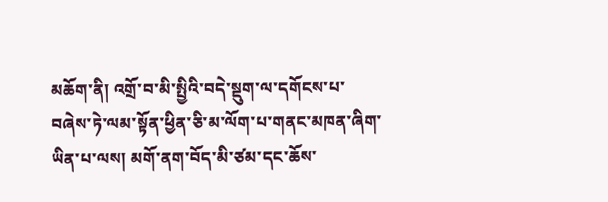མཆོག་ནི། འགྲོ་བ་མི་སྤྱིའི་བདེ་སྡུག་ལ་དགོངས་པ་བཞེས་ཏེ་ལམ་སྟོན་ཕྱིན་ཅི་མ་ལོག་པ་གནང་མཁན་ཞིག་ཡིན་པ་ལས། མགོ་ནག་བོད་མི་ཙམ་དང་ཆོས་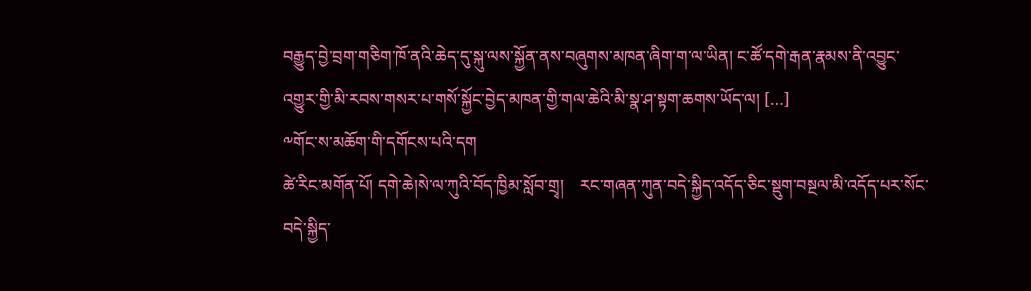བརྒྱུད་བྱེ་བྲག་གཅིག་ཁོ་ནའི་ཆེད་དུ་སྐུ་ལས་སྐྱོན་ནས་བཞུགས་མཁན་ཞིག་ག་ལ་ཡིན། ང་ཚོ་དགེ་རྒན་རྣམས་ནི་འབྱུང་འགྱུར་གྱི་མི་རབས་གསར་པ་གསོ་སྐྱོང་བྱེད་མཁན་གྱི་གལ་ཆེའི་མི་སྣ་ཤ་སྟག་ཆགས་ཡོད་ལ། […]
༸གོང་ས་མཆོག་གི་དགོངས་པའི་དག
ཚེ་རིང་མགོན་པོ། དགེ་ཆེ།སེ་ལ་ཀུའི་བོད་ཁྱིམ་སློབ་གྲྭ།    རང་གཞན་ཀུན་བདེ་སྐྱིད་འདོད་ཅིང་སྡུག་བསྔལ་མི་འདོད་པར་སོང་བདེ་སྐྱིད་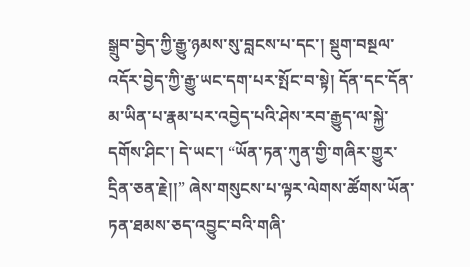སྒྲུབ་བྱེད་ཀྱི་རྒྱུ་ཉམས་སུ་བླངས་པ་དང་། སྡུག་བསྔལ་འདོར་བྱེད་ཀྱི་རྒྱུ་ཡང་དག་པར་སྤོང་བ་སྟེ། དོན་དང་དོན་མ་ཡིན་པ་རྣམ་པར་འབྱེད་པའི་ཤེས་རབ་རྒྱུད་ལ་སྐྱེ་དགོས་ཤིང་། དེ་ཡང་། “ཡོན་ཏན་ཀུན་གྱི་གཞིར་གྱུར་དྲིན་ཅན་རྗེ།།” ཞེས་གསུངས་པ་ལྟར་ལེགས་ཚོགས་ཡོན་ཏན་ཐམས་ཅད་འབྱུང་བའི་གཞི་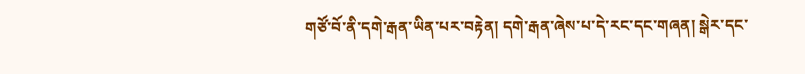གཙོ་བོ་ནི་དགེ་རྒན་ཡིན་པར་བརྟེན། དགེ་རྒན་ཞེས་པ་དེ་རང་དང་གཞན། སྒེར་དང་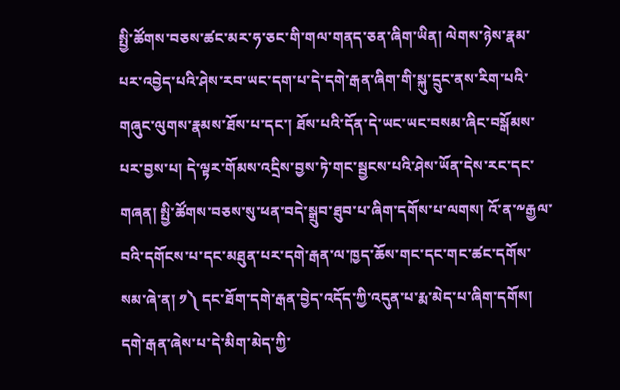སྤྱི་ཚོགས་བཅས་ཚང་མར་ཧ་ཅང་གི་གལ་གནད་ཅན་ཞིག་ཡིན། ལེགས་ཉེས་རྣམ་པར་འབྱེད་པའི་ཤེས་རབ་ཡང་དག་པ་དེ་དགེ་རྒན་ཞིག་གི་སྐུ་དྲུང་ནས་རིག་པའི་གཞུང་ལུགས་རྣམས་ཐོས་པ་དང་། ཐོས་པའི་དོན་དེ་ཡང་ཡང་བསམ་ཞིང་བསྒོམས་པར་བྱས་པ། དེ་ལྟར་གོམས་འདྲིས་བྱས་ཏེ་གང་སྦྱངས་པའི་ཤེས་ཡོན་དེས་རང་དང་གཞན། སྤྱི་ཚོགས་བཅས་སུ་ཕན་བདེ་སྒྲུབ་ཐུབ་པ་ཞིག་དགོས་པ་ལགས། འོ་ན་༸རྒྱལ་བའི་དགོངས་པ་དང་མཐུན་པར་དགེ་རྒན་ལ་ཁྱད་ཆོས་གང་དང་གང་ཚང་དགོས་སམ་ཞེ་ན། ༡༽ དང་ཐོག་དགེ་རྒན་བྱེད་འདོད་ཀྱི་འདུན་པ་རྨ་མེད་པ་ཞིག་དགོས།    དགེ་རྒན་ཞེས་པ་དེ་མིག་མེད་ཀྱི་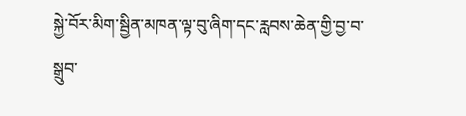སྐྱེ་བོར་མིག་སྦྱིན་མཁན་ལྟ་བུ་ཞིག་དང་རླབས་ཆེན་གྱི་བྱ་བ་སྒྲུབ་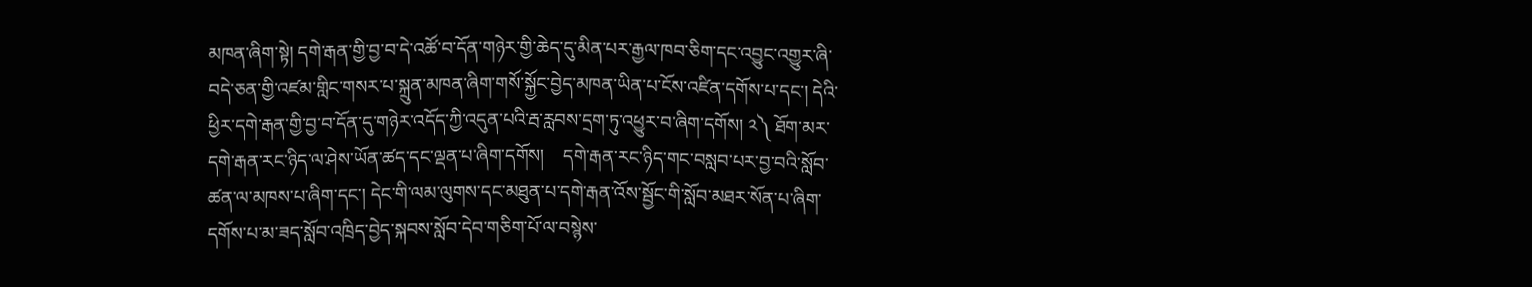མཁན་ཞིག་སྟེ། དགེ་རྒན་གྱི་བྱ་བ་དེ་འཚོ་བ་དོན་གཉེར་གྱི་ཆེད་དུ་མིན་པར་རྒྱལ་ཁབ་ཅིག་དང་འབྱུང་འགྱུར་ཞི་བདེ་ཅན་གྱི་འཛམ་གླིང་གསར་པ་སྐྲུན་མཁན་ཞིག་གསོ་སྐྱོང་བྱེད་མཁན་ཡིན་པ་ངོས་འཛིན་དགོས་པ་དང་། དེའི་ཕྱིར་དགེ་རྒན་གྱི་བྱ་བ་དོན་དུ་གཉེར་འདོད་ཀྱི་འདུན་པའི་རྦ་རླབས་དྲག་ཏུ་འཕྱུར་བ་ཞིག་དགོས། ༢༽ ཐོག་མར་དགེ་རྒན་རང་ཉིད་ལ་ཤེས་ཡོན་ཚད་དང་ལྡན་པ་ཞིག་དགོས།    དགེ་རྒན་རང་ཉིད་གང་བསླབ་པར་བྱ་བའི་སློབ་ཚན་ལ་མཁས་པ་ཞིག་དང་། དེང་གི་ལམ་ལུགས་དང་མཐུན་པ་དགེ་རྒན་འོས་སྦྱོང་གི་སློབ་མཐར་སོན་པ་ཞིག་དགོས་པ་མ་ཟད་སློབ་འཁྲིད་བྱེད་སྐབས་སློབ་དེབ་གཅིག་པོ་ལ་བསྙེས་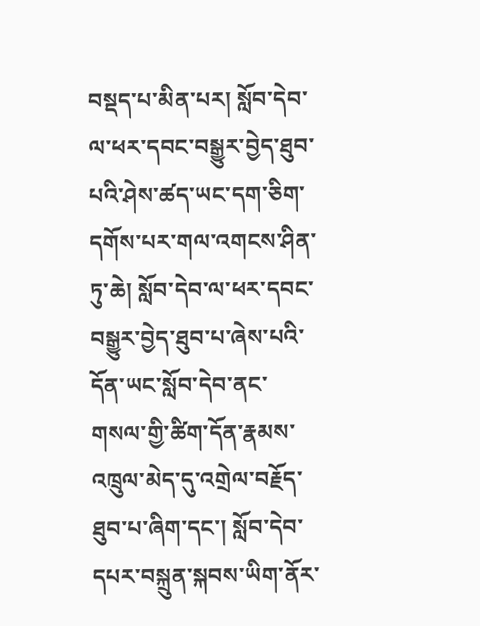བསྡད་པ་མིན་པར། སློབ་དེབ་ལ་ཕར་དབང་བསྒྱུར་བྱེད་ཐུབ་པའི་ཤེས་ཚད་ཡང་དག་ཅིག་དགོས་པར་གལ་འགངས་ཤིན་ཏུ་ཆེ། སློབ་དེབ་ལ་ཕར་དབང་བསྒྱུར་བྱེད་ཐུབ་པ་ཞེས་པའི་དོན་ཡང་སློབ་དེབ་ནང་གསལ་གྱི་ཚིག་དོན་རྣམས་འཁྲུལ་མེད་དུ་འགྲེལ་བརྗོད་ཐུབ་པ་ཞིག་དང་། སློབ་དེབ་དཔར་བསྐྲུན་སྐབས་ཡིག་ནོར་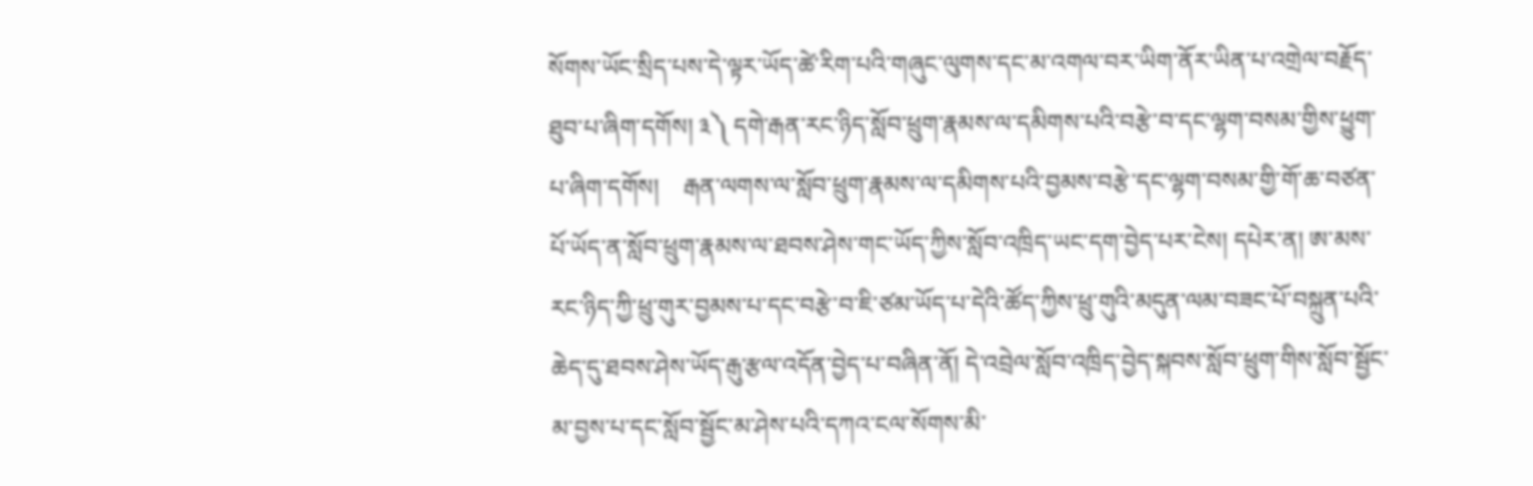སོགས་ཡོང་སྲིད་པས་དེ་ལྟར་ཡོད་ཚེ་རིག་པའི་གཞུང་ལུགས་དང་མ་འགལ་བར་ཡིག་ནོར་ཡིན་པ་འགྲེལ་བརྗོད་ཐུབ་པ་ཞིག་དགོས། ༣༽ དགེ་རྒན་རང་ཉིད་སློབ་ཕྲུག་རྣམས་ལ་དམིགས་པའི་བརྩེ་བ་དང་ལྷག་བསམ་གྱིས་ཕྱུག་པ་ཞིག་དགོས།    རྒན་ལགས་ལ་སློབ་ཕྲུག་རྣམས་ལ་དམིགས་པའི་བྱམས་བརྩེ་དང་ལྷག་བསམ་གྱི་གོ་ཆ་བཙན་པོ་ཡོད་ན་སློབ་ཕྲུག་རྣམས་ལ་ཐབས་ཤེས་གང་ཡོད་ཀྱིས་སློབ་འཁྲིད་ཡང་དག་བྱེད་པར་ངེས། དཔེར་ན། ཨ་མས་རང་ཉིད་ཀྱི་ཕྲུ་གུར་བྱམས་པ་དང་བརྩེ་བ་ཇི་ཙམ་ཡོད་པ་དེའི་ཚོད་ཀྱིས་ཕྲུ་གུའི་མདུན་ལམ་བཟང་པོ་བསྐྲུན་པའི་ཆེད་དུ་ཐབས་ཤེས་ཡོད་རྒུ་རྩལ་འདོན་བྱེད་པ་བཞིན་ནོ། དེ་འབྲེལ་སློབ་འཁྲིད་བྱེད་སྐབས་སློབ་ཕྲུག་གིས་སློབ་སྦྱོང་མ་བྱས་པ་དང་སློབ་སྦྱོང་མ་ཤེས་པའི་དཀའ་ངལ་སོགས་མི་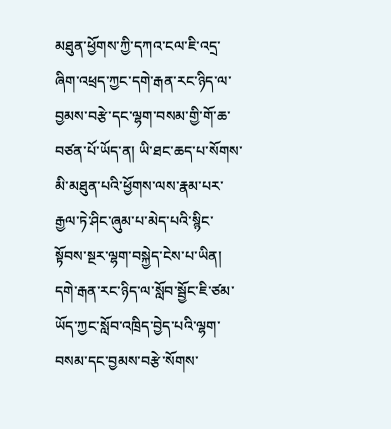མཐུན་ཕྱོགས་ཀྱི་དཀའ་ངལ་ཇི་འདྲ་ཞིག་འཕྲད་ཀྱང་དགེ་རྒན་རང་ཉིད་ལ་བྱམས་བརྩེ་དང་ལྷག་བསམ་གྱི་གོ་ཆ་བཙན་པོ་ཡོད་ན། ཡི་ཐང་ཆད་པ་སོགས་མི་མཐུན་པའི་ཕྱོགས་ལས་རྣམ་པར་རྒྱལ་ཏེ་ཤིང་ཞུམ་པ་མེད་པའི་སྙིང་སྟོབས་སྔར་ལྷག་བསྐྱེད་ངེས་པ་ཡིན། དགེ་རྒན་རང་ཉིད་ལ་སློབ་སྦྱོང་ཇི་ཙམ་ཡོད་ཀྱང་སློབ་འཁྲིད་བྱེད་པའི་ལྷག་བསམ་དང་བྱམས་བརྩེ་སོགས་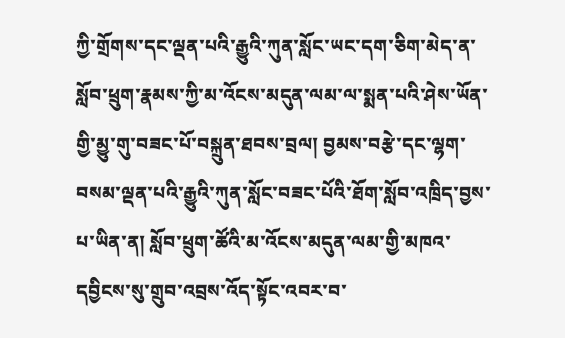ཀྱི་གྲོགས་དང་ལྡན་པའི་རྒྱུའི་ཀུན་སློང་ཡང་དག་ཅིག་མེད་ན་སློབ་ཕྲུག་རྣམས་ཀྱི་མ་འོངས་མདུན་ལམ་ལ་སྨན་པའི་ཤེས་ཡོན་གྱི་མྱུ་གུ་བཟང་པོ་བསྐྲུན་ཐབས་བྲལ། བྱམས་བརྩེ་དང་ལྷག་བསམ་ལྡན་པའི་རྒྱུའི་ཀུན་སློང་བཟང་པོའི་ཐོག་སློབ་འཁྲིད་བྱས་པ་ཡིན་ན། སློབ་ཕྲུག་ཚོའི་མ་འོངས་མདུན་ལམ་གྱི་མཁའ་དབྱིངས་སུ་གྲུབ་འབྲས་འོད་སྟོང་འབར་བ་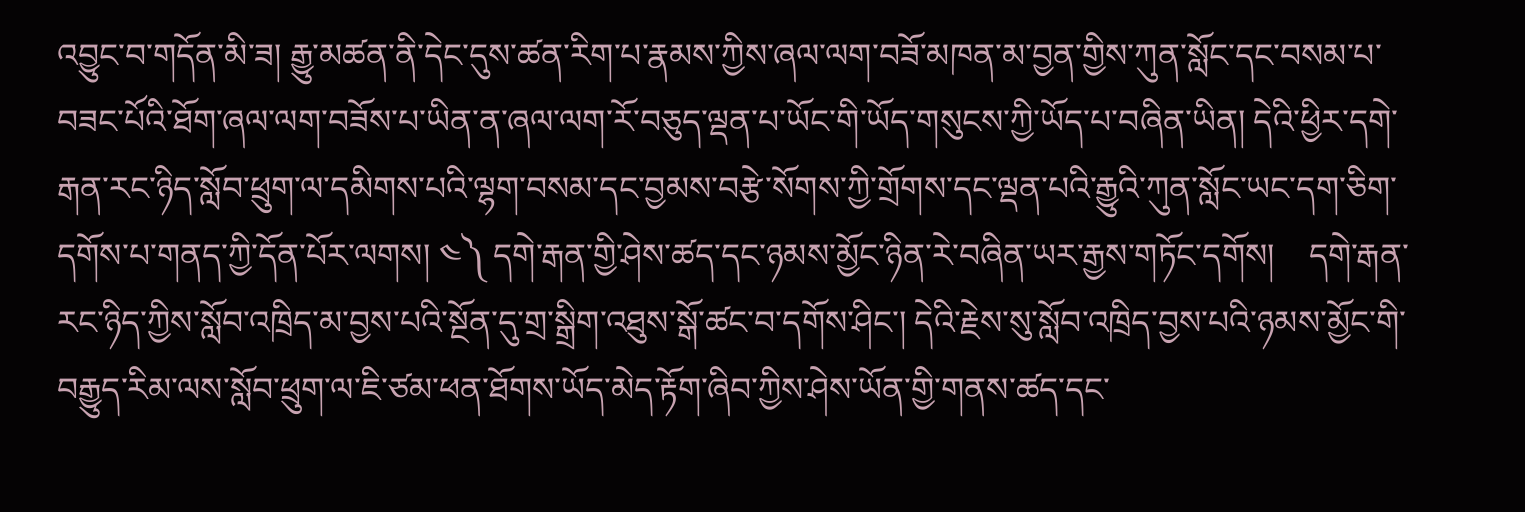འབྱུང་བ་གདོན་མི་ཟ། རྒྱུ་མཚན་ནི་དེང་དུས་ཚན་རིག་པ་རྣམས་ཀྱིས་ཞལ་ལག་བཟོ་མཁན་མ་བྱན་གྱིས་ཀུན་སློང་དང་བསམ་པ་བཟང་པོའི་ཐོག་ཞལ་ལག་བཟོས་པ་ཡིན་ན་ཞལ་ལག་རོ་བཅུད་ལྡན་པ་ཡོང་གི་ཡོད་གསུངས་ཀྱི་ཡོད་པ་བཞིན་ཡིན། དེའི་ཕྱིར་དགེ་རྒན་རང་ཉིད་སློབ་ཕྲུག་ལ་དམིགས་པའི་ལྷག་བསམ་དང་བྱམས་བརྩེ་སོགས་ཀྱི་གྲོགས་དང་ལྡན་པའི་རྒྱུའི་ཀུན་སློང་ཡང་དག་ཅིག་དགོས་པ་གནད་ཀྱི་དོན་པོར་ལགས། ༤༽ དགེ་རྒན་གྱི་ཤེས་ཚད་དང་ཉམས་མྱོང་ཉིན་རེ་བཞིན་ཡར་རྒྱས་གཏོང་དགོས།    དགེ་རྒན་རང་ཉིད་ཀྱིས་སློབ་འཁྲིད་མ་བྱས་པའི་སྔོན་དུ་གྲ་སྒྲིག་འཐུས་སྒོ་ཚང་བ་དགོས་ཤིང་། དེའི་རྗེས་སུ་སློབ་འཁྲིད་བྱས་པའི་ཉམས་མྱོང་གི་བརྒྱུད་རིམ་ལས་སློབ་ཕྲུག་ལ་ཇི་ཙམ་ཕན་ཐོགས་ཡོད་མེད་རྟོག་ཞིབ་ཀྱིས་ཤེས་ཡོན་གྱི་གནས་ཚད་དང་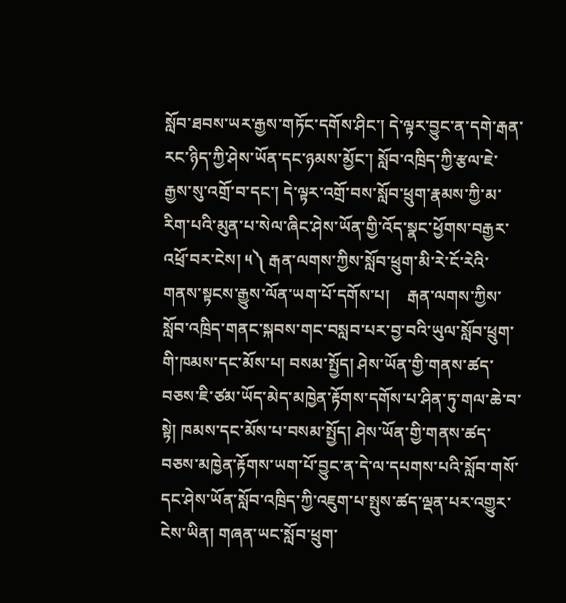སློབ་ཐབས་ཡར་རྒྱས་གཏོང་དགོས་ཤིང་། དེ་ལྟར་བྱུང་ན་དགེ་རྒན་རང་ཉིད་ཀྱི་ཤེས་ཡོན་དང་ཉམས་མྱོང་། སློབ་འཁྲིད་ཀྱི་རྩལ་ཇེ་རྒྱས་སུ་འགྲོ་བ་དང་། དེ་ལྟར་འགྲོ་བས་སློབ་ཕྲུག་རྣམས་ཀྱི་མ་རིག་པའི་མུན་པ་སེལ་ཞིང་ཤེས་ཡོན་གྱི་འོད་སྣང་ཕྱོགས་བརྒྱར་འཕྲོ་བར་ངེས། ༥༽ རྒན་ལགས་ཀྱིས་སློབ་ཕྲུག་མི་རེ་ངོ་རེའི་གནས་སྟངས་རྒྱུས་ལོན་ཡག་པོ་དགོས་པ།    རྒན་ལགས་ཀྱིས་སློབ་འཁྲིད་གནང་སྐབས་གང་བསླབ་པར་བྱ་བའི་ཡུལ་སློབ་ཕྲུག་གི་ཁམས་དང་མོས་པ། བསམ་སྤྱོད། ཤེས་ཡོན་གྱི་གནས་ཚད་བཅས་ཇི་ཙམ་ཡོད་མེད་མཁྱེན་རྟོགས་དགོས་པ་ཤིན་ཏུ་གལ་ཆེ་བ་སྟེ། ཁམས་དང་མོས་པ་བསམ་སྤྱོད། ཤེས་ཡོན་གྱི་གནས་ཚད་བཅས་མཁྱེན་རྟོགས་ཡག་པོ་བྱུང་ན་དེ་ལ་དཔགས་པའི་སློབ་གསོ་དང་ཤེས་ཡོན་སློབ་འཁྲིད་ཀྱི་འཇུག་པ་སྤུས་ཚད་ལྡན་པར་འགྱུར་ངེས་ཡིན། གཞན་ཡང་སློབ་ཕྲུག་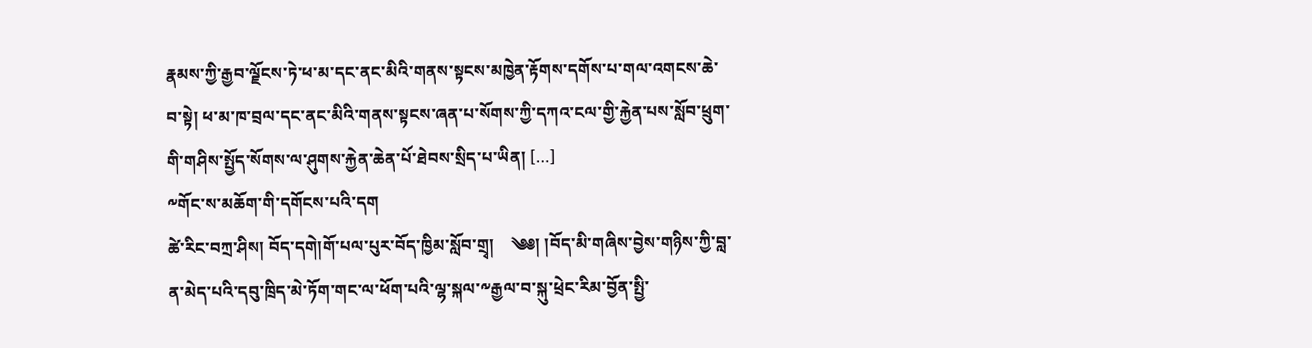རྣམས་ཀྱི་རྒྱབ་ལྗོངས་ཏེ་ཕ་མ་དང་ནང་མིའི་གནས་སྟངས་མཁྱེན་རྟོགས་དགོས་པ་གལ་འགངས་ཆེ་བ་སྟེ། ཕ་མ་ཁ་བྲལ་དང་ནང་མིའི་གནས་སྟངས་ཞན་པ་སོགས་ཀྱི་དཀའ་ངལ་གྱི་རྐྱེན་པས་སློབ་ཕྲུག་གི་གཤིས་སྤྱོད་སོགས་ལ་ཤུགས་རྐྱེན་ཆེན་པོ་ཐེབས་སྲིད་པ་ཡིན། […]
༸གོང་ས་མཆོག་གི་དགོངས་པའི་དག
ཚེ་རིང་བཀྲ་ཤིས། བོད་དགེ།གོ་པལ་པུར་བོད་ཁྱིམ་སློབ་གྲྭ།    ༄༅། །བོད་མི་གཞིས་བྱེས་གཉིས་ཀྱི་བླ་ན་མེད་པའི་དབུ་ཁྲིད་མེ་ཏོག་གང་ལ་ཕོག་པའི་ལྷ་སྐལ་༸རྒྱལ་བ་སྐུ་ཕྲེང་རིམ་བྱོན་སྤྱི་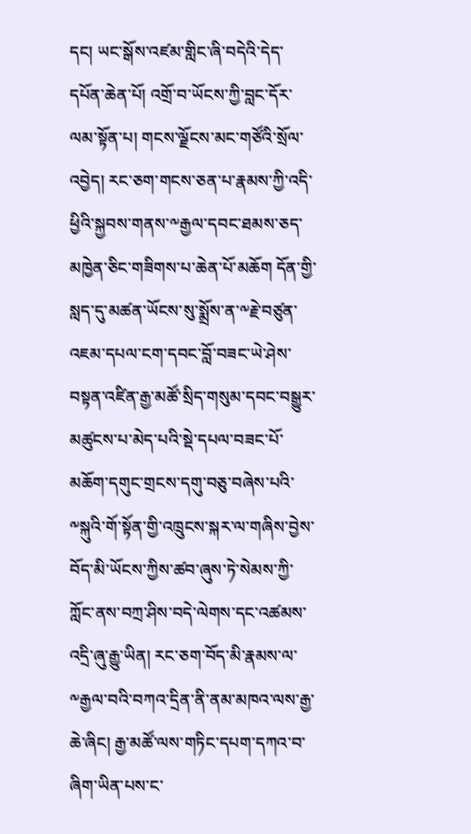དང། ཡང་སྒོས་འཛམ་གླིང་ཞི་བདེའི་དེད་དཔོན་ཆེན་པོ། འགྲོ་བ་ཡོངས་ཀྱི་བླང་དོར་ལམ་སྟོན་པ། གངས་ལྗོངས་མང་གཙོའི་སྲོལ་འབྱེད། རང་ཅག་གངས་ཅན་པ་རྣམས་ཀྱི་འདི་ཕྱིའི་སྐྱབས་གནས་༸རྒྱལ་དབང་ཐམས་ཅད་མཁྱེན་ཅིང་གཟིགས་པ་ཆེན་པོ་མཆོག དོན་གྱི་སླད་དུ་མཚན་ཡོངས་སུ་སྨྲོས་ན་༸རྗེ་བཙུན་འཇམ་དཔལ་ངག་དབང་བློ་བཟང་ཡེ་ཤེས་བསྟན་འཛིན་རྒྱ་མཚོ་སྲིད་གསུམ་དབང་བསྒྱུར་མཚུངས་པ་མེད་པའི་སྡེ་དཔལ་བཟང་པོ་མཆོག་དགུང་གྲངས་དགུ་བཅུ་བཞེས་པའི་༸སྐུའི་གོ་སྟོན་གྱི་འཁྲུངས་སྐར་ལ་གཞིས་བྱེས་བོད་མི་ཡོངས་ཀྱིས་ཚབ་ཞུས་ཏེ་སེམས་ཀྱི་ཀློང་ནས་བཀྲ་ཤིས་བདེ་ལེགས་དང་འཚམས་འདྲི་ཞུ་རྒྱུ་ཡིན། རང་ཅག་བོད་མི་རྣམས་ལ་༸རྒྱལ་བའི་བཀའ་དྲིན་ནི་ནམ་མཁའ་ལས་རྒྱ་ཆེ་ཞིང། རྒྱ་མཚོ་ལས་གཏིང་དཔག་དཀའ་བ་ཞིག་ཡིན་པས་ང་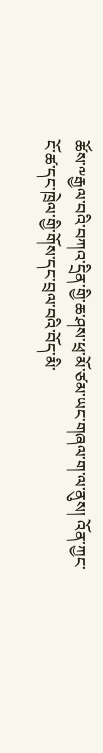ཚོས་༸རྒྱལ་བའི་བཀའ་དྲིན་གྱི་ཆ་ཤས་ཕྲ་མོ་ཙམ་ཡང་གཞལ་ག་ལ་ནུས། འོན་ཀྱང་ངོ་ཚ་དང་ཁྲེལ་གྱི་གོས་དང་བྲལ་བའི་བོད་མི་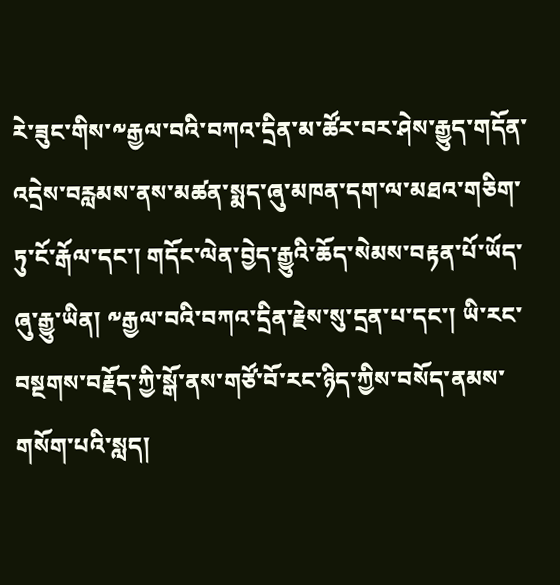རེ་ཟུང་གིས་༸རྒྱལ་བའི་བཀའ་དྲིན་མ་ཚོར་བར་ཤེས་རྒྱུད་གདོན་འདྲེས་བརླམས་ནས་མཚན་སྨད་ཞུ་མཁན་དག་ལ་མཐའ་གཅིག་ཏུ་ངོ་རྒོལ་དང་། གདོང་ལེན་བྱེད་རྒྱུའི་ཆོད་སེམས་བརྟན་པོ་ཡོད་ཞུ་རྒྱུ་ཡིན། ༸རྒྱལ་བའི་བཀའ་དྲིན་རྗེས་སུ་དྲན་པ་དང་། ཡི་རང་བསྔགས་བརྗོད་ཀྱི་སྒོ་ནས་གཙོ་བོ་རང་ཉིད་ཀྱིས་བསོད་ནམས་གསོག་པའི་སླད།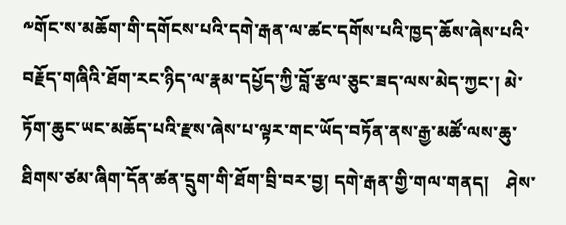༸གོང་ས་མཆོག་གི་དགོངས་པའི་དགེ་རྒན་ལ་ཚང་དགོས་པའི་ཁྱད་ཆོས་ཞེས་པའི་བརྗོད་གཞིའི་ཐོག་རང་ཉིད་ལ་རྣམ་དཔྱོད་ཀྱི་བློ་རྩལ་ཅུང་ཟད་ལས་མེད་ཀྱང་། མེ་ཏོག་ཆུང་ཡང་མཆོད་པའི་རྫས་ཞེས་པ་ལྟར་གང་ཡོད་བཏོན་ནས་རྒྱ་མཚོ་ལས་ཆུ་ཐིགས་ཙམ་ཞིག་དོན་ཚན་དྲུག་གི་ཐོག་བྲི་བར་བྱ། དགེ་རྒན་གྱི་གལ་གནད།    ཤེས་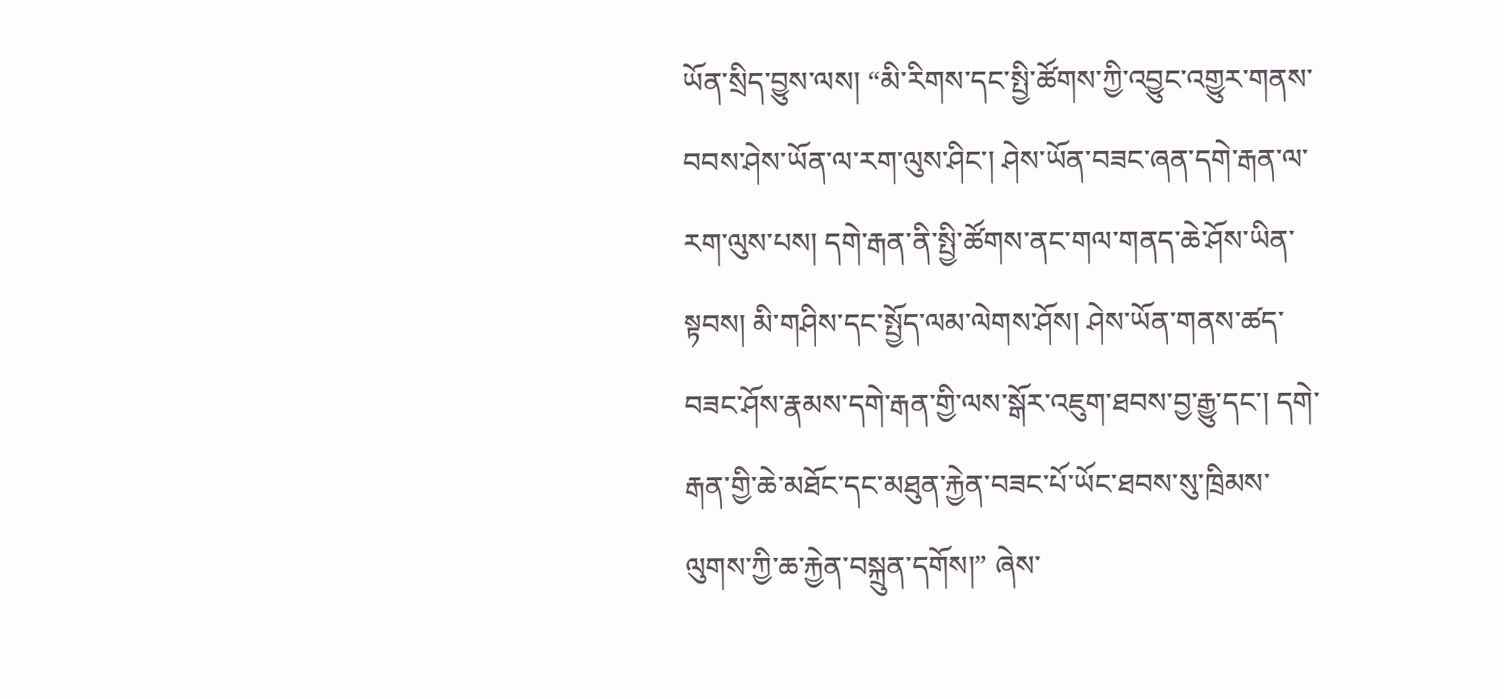ཡོན་སྲིད་བྱུས་ལས། “མི་རིགས་དང་སྤྱི་ཚོགས་ཀྱི་འབྱུང་འགྱུར་གནས་བབས་ཤེས་ཡོན་ལ་རག་ལུས་ཤིང་། ཤེས་ཡོན་བཟང་ཞན་དགེ་རྒན་ལ་རག་ལུས་པས། དགེ་རྒན་ནི་སྤྱི་ཚོགས་ནང་གལ་གནད་ཆེ་ཤོས་ཡིན་སྟབས། མི་གཤིས་དང་སྤྱོད་ལམ་ལེགས་ཤོས། ཤེས་ཡོན་གནས་ཚད་བཟང་ཤོས་རྣམས་དགེ་རྒན་གྱི་ལས་སྒོར་འཇུག་ཐབས་བྱ་རྒྱུ་དང་། དགེ་རྒན་གྱི་ཆེ་མཐོང་དང་མཐུན་རྐྱེན་བཟང་པོ་ཡོང་ཐབས་སུ་ཁྲིམས་ལུགས་ཀྱི་ཆ་རྐྱེན་བསྐྲུན་དགོས།” ཞེས་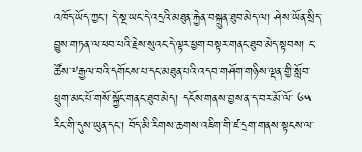འཁོད་ཡོད་ཀྱང་། དེ་སྔ་ཡང་དེ་འདྲའི་མཐུན་རྐྱེན་བསྐྲུན་ཐུབ་མེད་ལ། ཤེས་ཡོན་སྲིད་བྱུས་གཏན་ལ་ཕབ་པའི་རྗེས་སུའང་དེ་ལྟར་ཕྱག་བསྟར་གནང་ཐུབ་མེད་སྟབས། ང་ཚོས་༸རྒྱལ་བའི་དགོངས་པ་དང་མཐུན་པའི་འདབ་གཤོག་གཉིས་ལྡན་གྱི་སློབ་ཕྲུག་མང་པོ་གསོ་སྐྱོང་གནང་ཐུབ་མེད། དངོས་གནས་བྱས་ན་ད་བར་མོ་ལོ་ ༦༥ རིང་གི་དུས་ཡུན་དང་། བོད་མི་རིགས་ཆགས་འཇིག་གི་ཛ་དྲག་གནས་སྟངས་ལ་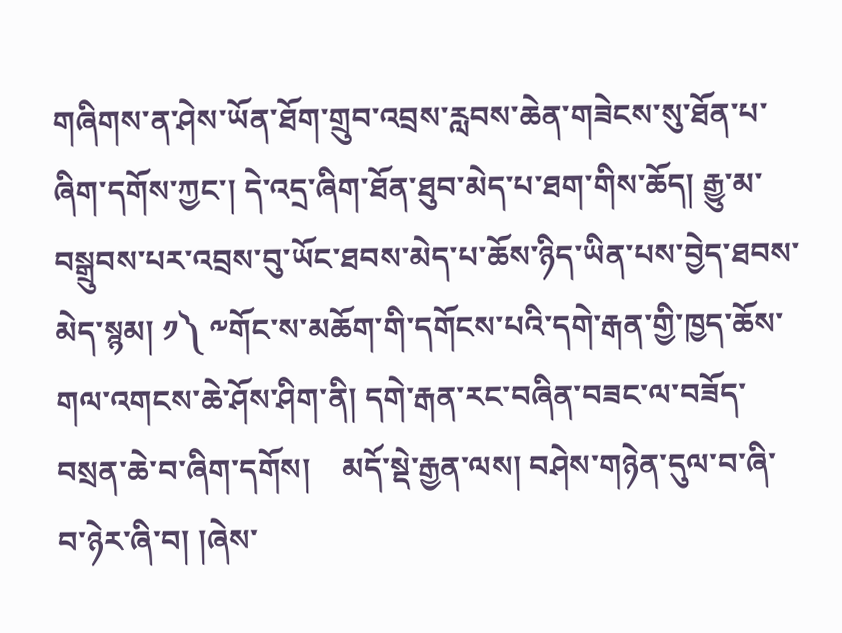གཞིགས་ན་ཤེས་ཡོན་ཐོག་གྲུབ་འབྲས་རླབས་ཆེན་གཟེངས་སུ་ཐོན་པ་ཞིག་དགོས་ཀྱང་། དེ་འདྲ་ཞིག་ཐོན་ཐུབ་མེད་པ་ཐག་གིས་ཆོད། རྒྱུ་མ་བསྒྲུབས་པར་འབྲས་བུ་ཡོང་ཐབས་མེད་པ་ཆོས་ཉིད་ཡིན་པས་བྱེད་ཐབས་མེད་སྙམ། ༡༽ ༸གོང་ས་མཆོག་གི་དགོངས་པའི་དགེ་རྒན་གྱི་ཁྱད་ཆོས་གལ་འགངས་ཆེ་ཤོས་ཤིག་ནི། དགེ་རྒན་རང་བཞིན་བཟང་ལ་བཟོད་བསྲན་ཆེ་བ་ཞིག་དགོས།    མདོ་སྡེ་རྒྱན་ལས། བཤེས་གཉེན་དུལ་བ་ཞི་བ་ཉེར་ཞི་བ། །ཞེས་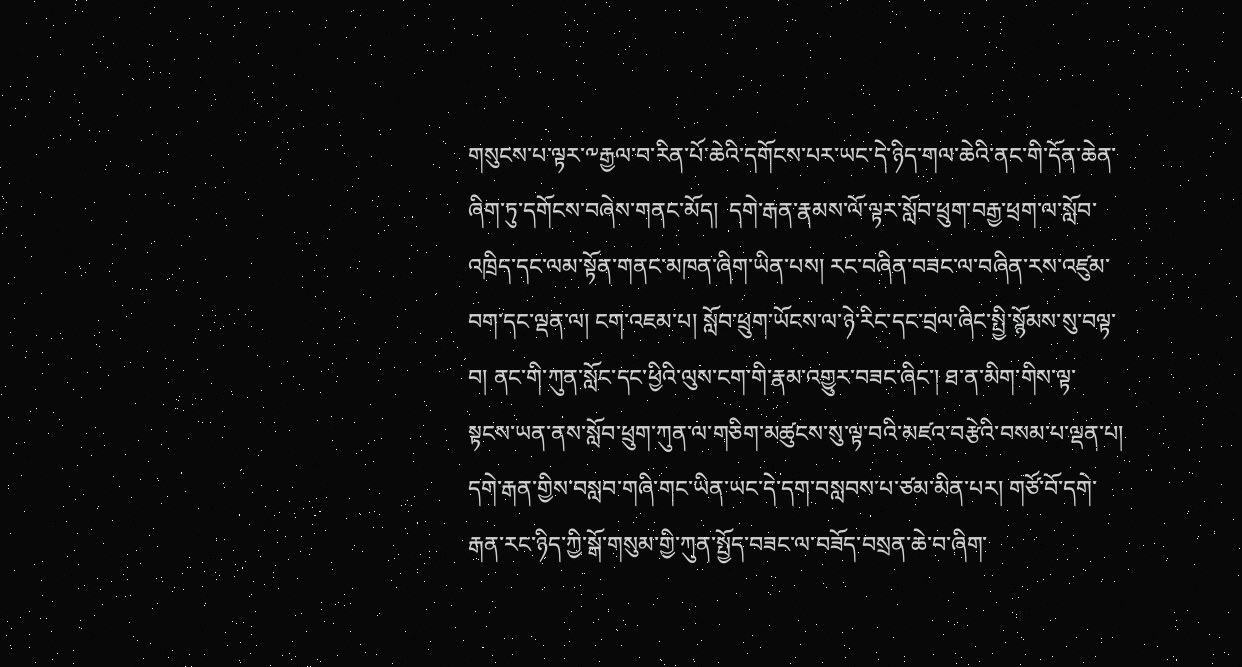གསུངས་པ་ལྟར་༸རྒྱལ་བ་རིན་པོ་ཆེའི་དགོངས་པར་ཡང་དེ་ཉིད་གལ་ཆེའི་ནང་གི་དོན་ཆེན་ཞིག་ཏུ་དགོངས་བཞེས་གནང་མོད།  དགེ་རྒན་རྣམས་ལོ་ལྟར་སློབ་ཕྲུག་བརྒྱ་ཕྲག་ལ་སློབ་འཁྲིད་དང་ལམ་སྟོན་གནང་མཁན་ཞིག་ཡིན་པས། རང་བཞིན་བཟང་ལ་བཞིན་རས་འཛུམ་བག་དང་ལྡན་ལ། ངག་འཇམ་པ། སློབ་ཕྲུག་ཡོངས་ལ་ཉེ་རིང་དང་བྲལ་ཞིང་སྤྱི་སྙོམས་སུ་བལྟ་བ། ནང་གི་ཀུན་སློང་དང་ཕྱིའི་ལུས་ངག་གི་རྣམ་འགྱུར་བཟང་ཞིང་། ཐ་ན་མིག་གིས་ལྟ་སྟངས་ཡན་ནས་སློབ་ཕྲུག་ཀུན་ལ་གཅིག་མཚུངས་སུ་ལྟ་བའི་མཛའ་བརྩེའི་བསམ་པ་ལྡན་པ།  དགེ་རྒན་གྱིས་བསླབ་གཞི་གང་ཡིན་ཡང་དེ་དག་བསླབས་པ་ཙམ་མིན་པར། གཙོ་བོ་དགེ་རྒན་རང་ཉིད་ཀྱི་སྒོ་གསུམ་གྱི་ཀུན་སྤྱོད་བཟང་ལ་བཟོད་བསྲན་ཆེ་བ་ཞིག་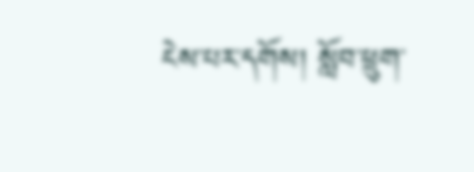ངེས་པར་དགོས། སློབ་ཕྲུག་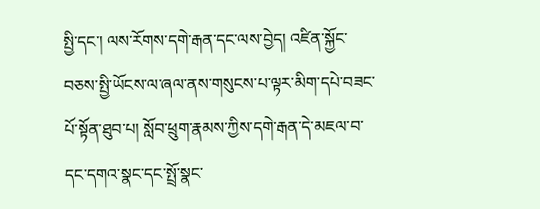སྤྱི་དང་། ལས་རོགས་དགེ་རྒན་དང་ལས་བྱེད། འཛིན་སྐྱོང་བཅས་སྤྱི་ཡོངས་ལ་ཞལ་ནས་གསུངས་པ་ལྟར་མིག་དཔེ་བཟང་པོ་སྟོན་ཐུབ་པ། སློབ་ཕྲུག་རྣམས་ཀྱིས་དགེ་རྒན་དེ་མཇལ་བ་དང་དགའ་སྣང་དང་སྤྲོ་སྣང་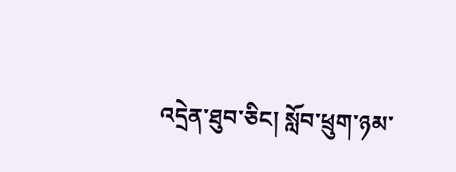འདྲེན་ཐུབ་ཅིང། སློབ་ཕྲུག་ཉམ་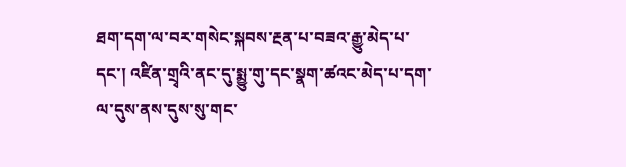ཐག་དག་ལ་བར་གསེང་སྐབས་རྔན་པ་བཟའ་རྒྱུ་མེད་པ་དང་། འཛིན་གྲྭའི་ནང་དུ་སྨྱུ་གུ་དང་སྣག་ཚའང་མེད་པ་དག་ལ་དུས་ནས་དུས་སུ་གང་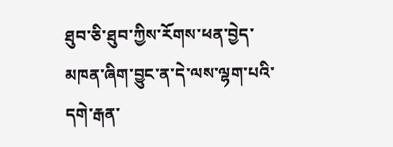ཐུབ་ཅི་ཐུབ་ཀྱིས་རོགས་ཕན་བྱེད་མཁན་ཞིག་བྱུང་ན་དེ་ལས་ལྷག་པའི་དགེ་རྒན་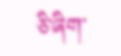ཅི་ཞིག་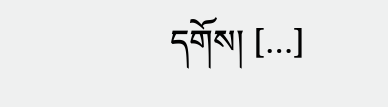དགོས། […]